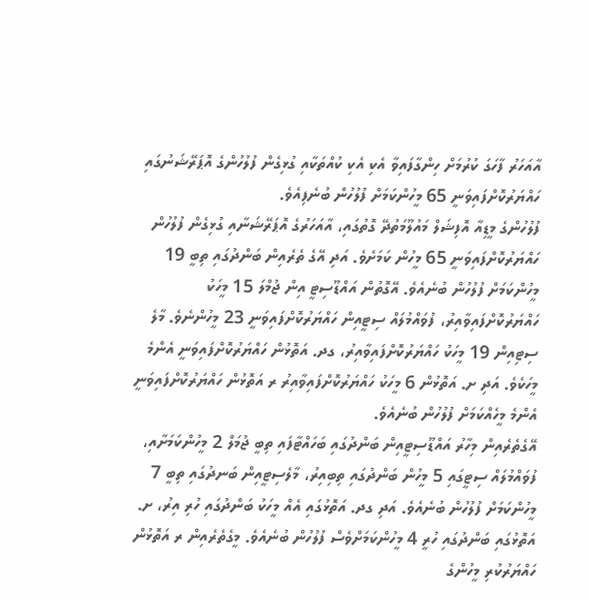އާއަހަރު ފާހަގަ ކުރުމަށް ހިންގާފައިވާ އެކި އެކި ކުއްތަކާއި ގުޅިގެން ފުލުހުންގެ އޮޕަރޭޝަނުގައި ހައްޔަރުކޮށްފައިވަނީ 65 މީހުންކަމަށް ފުލުހުން ބުނެފިއެވެ.
ފުލުހުންގެ މީޑިއާ އޮފިޝަލް މައުލޫމަތުދޭ ގޮތުގައި، އާއަހަރުގެ އޮޕަރޭޝަނާއި ގުޅިގެން ފުލުހުން ހައްޔަރުކޮށްފައިވަނީ 65 މީހުން ކަމަށެވެ. އަދި އޭގެ ތެރެއިން ބަންދުގައި ތިބީ 19 މީހުންކަމަށް ފުލުހުން ބުނެއެވެ. އޭގޮތުން އައްޑޫސިޓީ އިން ޖުމްލަ 15 މީހަކު ހައްޔަރުކޮށްފައިވާއިރު، ފުވައްމުލައް ސިޓީއިން ހައްޔަރުކޮށްފައިވަނީ 23 މީހުންނެވެ. މާލެ ސިޓިއިން 19 މީހަކު ހައްޔަރުކޮށްފައިވާއިރު، ގދ. އަތޮޅުން ހައްޔަރުކޮށްފައިވަނީ އެންމެ މީހަކެވެ. އަދި ށ. އަތޮޅުން 6 މީހަކު ހައްޔަރުކޮށްފައިވާއިރު ރ އަތޮޅުން ހައްޔަރުކޮށްފައިވަނީ އެންމެ މީހެއްކަމަށް ފުލުހުން ބުނެއެވެ.
އޭގެތެރެއިން މިހާރު އައްޑޫސިޓީއިން ބަންދުގައި ބަހައްޓާފައި ތިބީ ޖުމަލް 2 މީހުންކަމަށާއި، ފުވައްމުލައް ސިޓީގައި 5 މީހުން ބަންދުގައި ތިބިއިރު، މާލެސިޓީއިން ބަނދުގައި ތިބީ 7 މީހުންކަމަށް ފުލުހުން ބުނެއެވެ. އަދި ގދ. އަތޮޅުގައި އެއް މީހަކު ބަންދުގައި ހުރި އިރު، ށ. އަތޮޅުގައި ބަންދުގައި ހުރީ 4 މީހުންކަމަށްވެސް ފުލުހުން ބުނެއެވެ. މީގެތެރެއިން ރ އަތޮޅުން ހައްޔަރުކުރި މީހުންގެ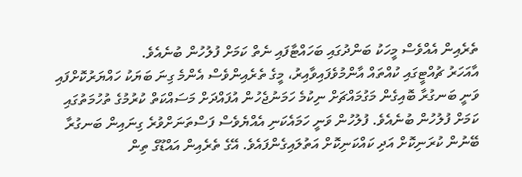ތެރެއިން އެއްވެސް މީހަކު ބަންދުގައި ބަހައްޓާފައި ނެތް ކަމަށް ފުލުހުން ބުނެއެވެ.
އާއަހަރު ޗުއްޓީގައި ކުއްތައް އާންމުވެފައިވާއިރު، މީގެ ތެރެއިންވެސް އެންމެ ގިނަ ބަޔަކު ހައްޔަރުކޮށްފައި ވަނީ ބަނގުރާ ބޮއިގެން މަގުމައްޗަށް ނިކުމެ ހަމަނުޖެހުން އުފައްދަށް މަސައްކަތް ކުރުމުގެ ތުހުމަތުގައި ކަމަށް ފުލުހުން ބުނެއެވެ. ފުލުހުން ވަނީ ހަމައެކަނި އެއްޔެވެސް ފަސްތަނަށްވުރެ ގިނައިން ބަނގުރާ ބޭނުން ކުރަނިކޮށް އަދި ކައްކަނިކޮށް އަތުލައިގެންފައެވެ. އޭގެ ތެރެއިން އައްޑޫގެ ތިން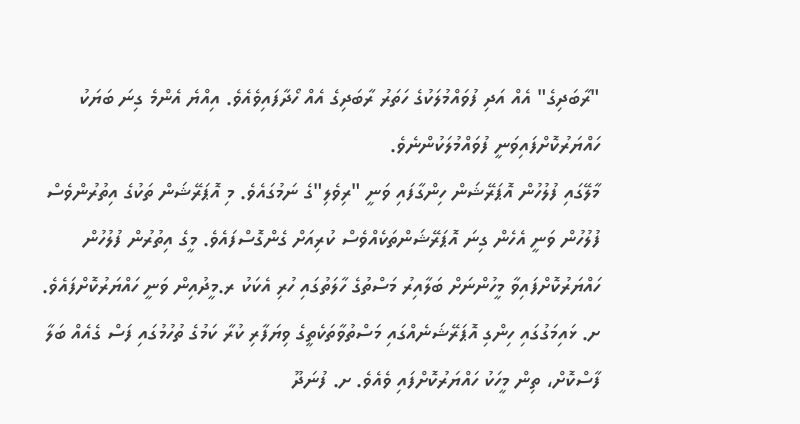"ރާބަދިގެ" އެއް އަދި ފުވައްމުލަކުގެ ހަތަރު ރާބަދިގެ އެއް ހޯދާފައިވެއެވެ. އިއްޔެ އެންމެ ގިނަ ބަޔަކު ހައްޔަރުކޮށްފައިވަނީ ފުވައްމުލަކުންނެވެ.
މާލޭގައި ފުލުހުން އޮޕަރޭޝަން ހިންގާފައި ވަނީ "ރިވެލި"ގެ ނަމުގައެވެ. މި އޮޕަރޭޝަން ތަކުގެ އިތުރުންވެސް ފުލުހުން ވަނީ އެހެން ގިނަ އޮޕަރޭޝަންތަކެއްވެސް ކުރިއަށް ގެންގޮސްފައެވެ. މީގެ އިތުރުން ފުލުހުން ހައްޔަރުކޮށްފައިވާ މީހުންނަށް ބަލާއިރު މަސްތުގެ ހާލަތުގައި ހުރި އެކަކު ރ.މީދުއިން ވަނީ ހައްޔަރުކޮށްފައެވެ. ށ. ޅައިމަގުގައި ހިންގި އޮޕަރޭޝަނެއްގައި މަސްތުވާތަކެތީގެ ވިޔަފާރި ކުރާ ކަމުގެ ތުހުމުގައި ފަސް ގެއެއް ބަލާ ފާސްކޮށް، ތިން މީހަކު ހައްޔަރުކޮށްފައި ވެއެވެ. ށ. ފުނަދޫ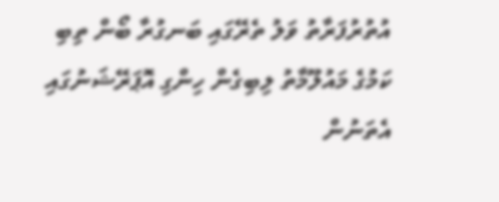އުތުރުފަރާތު ވަލު ތެރޭގައި ބަނގުރާ ބޯން ތިބި ކަމުގެ މައުލޫމާތު ލިބިގެން ހިންގި އޮޕަރޭޝަނުގައި އެތަނުން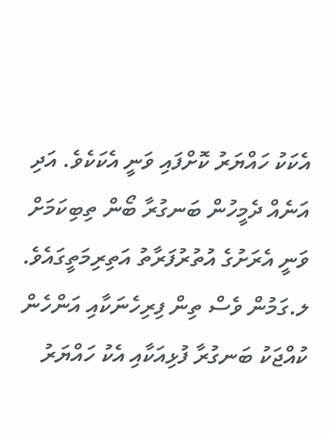އެކަކު ހައްޔަރު ކޮށްފައި ވަނީ އެކަކެވެ. އަދި އަނެއް ދެމީހުން ބަނގުރާ ބޯން ތިބިކަމަށް ވަނީ އެރަށުގެ އުތުރުފަރާތު އަތިރިމަތީގައެވެ. ލ.ގަމުން ވެސް ތިން ފިރިހެނަކާއި އަންހެން ކުއްޖަކު ބަނގުރާ ފުޅިއަކާއި އެކު ހައްޔަރު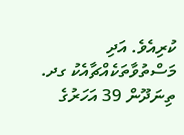ކުރިއެވެ. އަދި މަސްތުވާތަކެއްޗާއެކު ގދ. ތިނަދޫން 39 އަހަރުގެ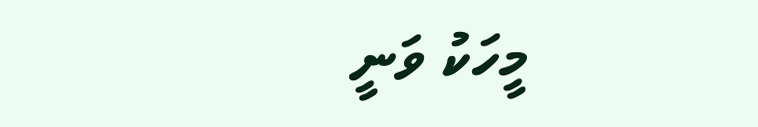މީހަކު ވަނީ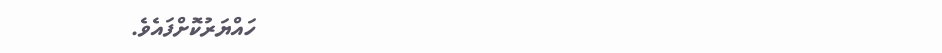ހައްޔަރުކޮށްފައެވެ.